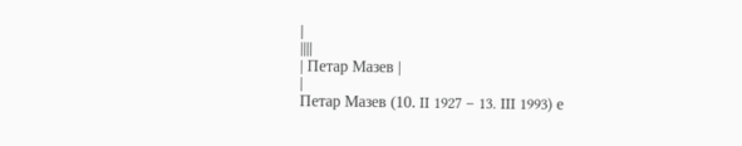|
||||
| Петар Мазев |
|
Петар Мазев (10. II 1927 – 13. III 1993) е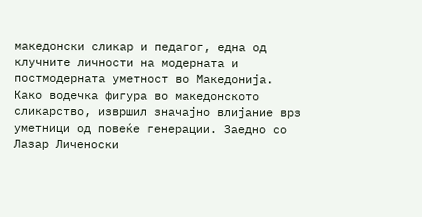македонски сликар и педагог, една од клучните личности на модерната и постмодерната уметност во Македонија. Како водечка фигура во македонското сликарство, извршил значајно влијание врз уметници од повеќе генерации. Заедно со Лазар Личеноски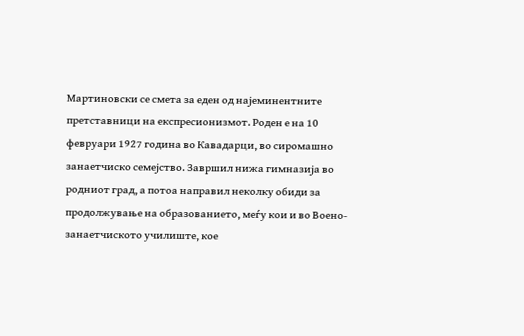Мартиновски се смета за еден од најеминентните претставници на експресионизмот. Роден е на 10 февруари 1927 година во Кавадарци, во сиромашно занаетчиско семејство. Завршил нижа гимназија во родниот град, а потоа направил неколку обиди за продолжување на образованието, меѓу кои и во Воено-занаетчиското училиште, кое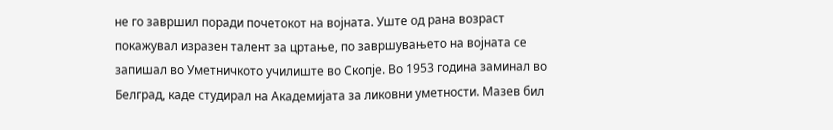не го завршил поради почетокот на војната. Уште од рана возраст покажувал изразен талент за цртање, по завршувањето на војната се запишал во Уметничкото училиште во Скопје. Во 1953 година заминал во Белград, каде студирал на Академијата за ликовни уметности. Мазев бил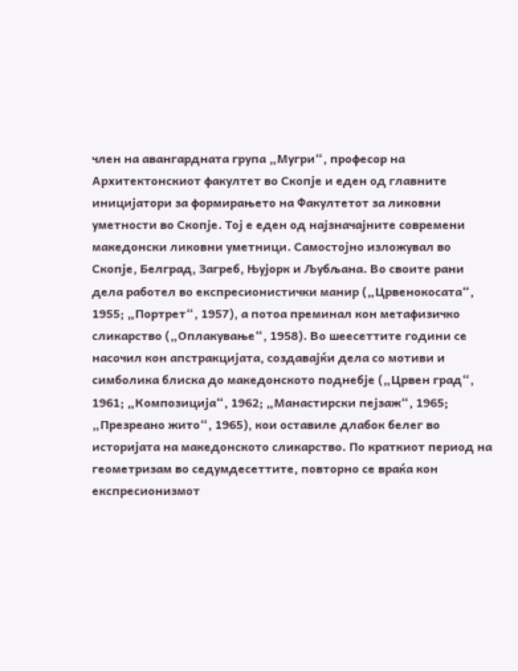член на авангардната група „Мугри“, професор на Архитектонскиот факултет во Скопје и еден од главните иницијатори за формирањето на Факултетот за ликовни уметности во Скопје. Тој е еден од најзначајните современи македонски ликовни уметници. Самостојно изложувал во Скопје, Белград, Загреб, Њујорк и Љубљана. Во своите рани дела работел во експресионистички манир („Црвенокосата“, 1955; „Портрет“, 1957), а потоа преминал кон метафизичко сликарство („Оплакување“, 1958). Во шеесеттите години се насочил кон апстракцијата, создавајќи дела со мотиви и симболика блиска до македонското поднебје („Црвен град“, 1961; „Композиција“, 1962; „Манастирски пејзаж“, 1965; „Презреано жито“, 1965), кои оставиле длабок белег во историјата на македонското сликарство. По краткиот период на геометризам во седумдесеттите, повторно се враќа кон експресионизмот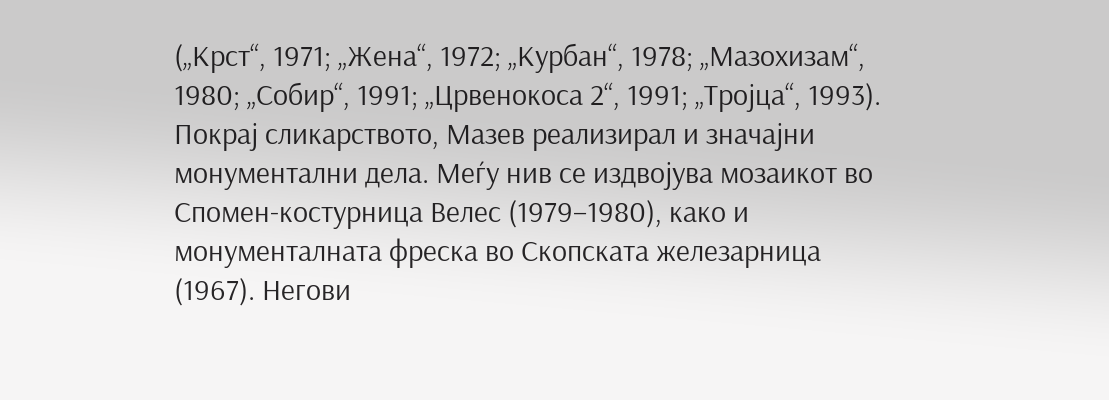(„Крст“, 1971; „Жена“, 1972; „Курбан“, 1978; „Мазохизам“, 1980; „Собир“, 1991; „Црвенокоса 2“, 1991; „Тројца“, 1993). Покрај сликарството, Мазев реализирал и значајни монументални дела. Меѓу нив се издвојува мозаикот во Спомен-костурница Велес (1979–1980), како и монументалната фреска во Скопската железарница (1967). Негови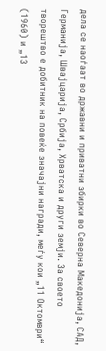дела се наоѓаат во државни и приватни збирки во Северна Македонија, САД, Германија, Швајцарија, Србија, Хрватска и други земји. За своето творештво е добитник на повеќе значајни награди, меѓу кои „11 Октомври“ (1960) и „13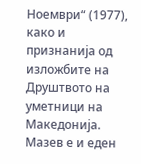Ноември“ (1977), како и признанија од изложбите на Друштвото на уметници на Македонија. Мазев е и еден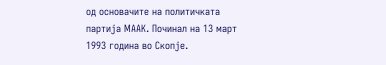од основачите на политичката партија МААК. Починал на 13 март 1993 година во Скопје.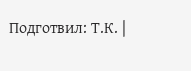Подготвил: Т.К. |